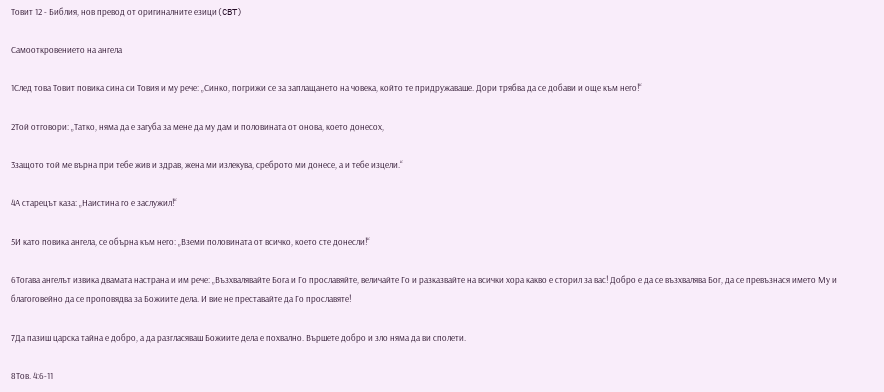Товит 12 - Библия, нов превод от оригиналните езици(CBT)

Самооткровението на ангела

1След това Товит повика сина си Товия и му рече: „Синко, погрижи се за заплащането на човека, който те придружаваше. Дори трябва да се добави и още към него!“

2Той отговори: „Татко, няма да е загуба за мене да му дам и половината от онова, което донесох,

3защото той ме върна при тебе жив и здрав, жена ми излекува, среброто ми донесе, а и тебе изцели.“

4А старецът каза: „Наистина го е заслужил!“

5И като повика ангела, се обърна към него: „Вземи половината от всичко, което сте донесли!“

6Тогава ангелът извика двамата настрана и им рече: „Възхвалявайте Бога и Го прославяйте, величайте Го и разказвайте на всички хора какво е сторил за вас! Добро е да се възхвалява Бог, да се превъзнася името Му и благоговейно да се проповядва за Божиите дела. И вие не преставайте да Го прославяте!

7Да пазиш царска тайна е добро, а да разгласяваш Божиите дела е похвално. Вършете добро и зло няма да ви сполети.

8Тов. 4:6-11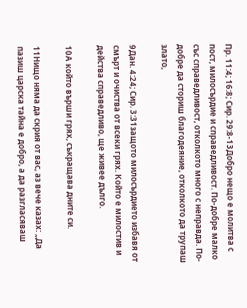Пр. 11:4; 16:8; Сир. 29:8-13Добро нещо е молитва с пост, милосърдие и справедливост. По-добре малко със справедливост, отколкото много с неправда. По-добре да сториш благодеяние, отколкото да трупаш злато,

9Дан. 4:24; Сир. 3:31защото милосърдието избавя от смърт и очиства от всеки грях. Който е милостив и действа справедливо, ще живее дълго.

10А който върши грях, съкращава дните си.

11Нищо няма да скрия от вас, аз вече казах: „Да пазиш царска тайна е добро, а да разгласяваш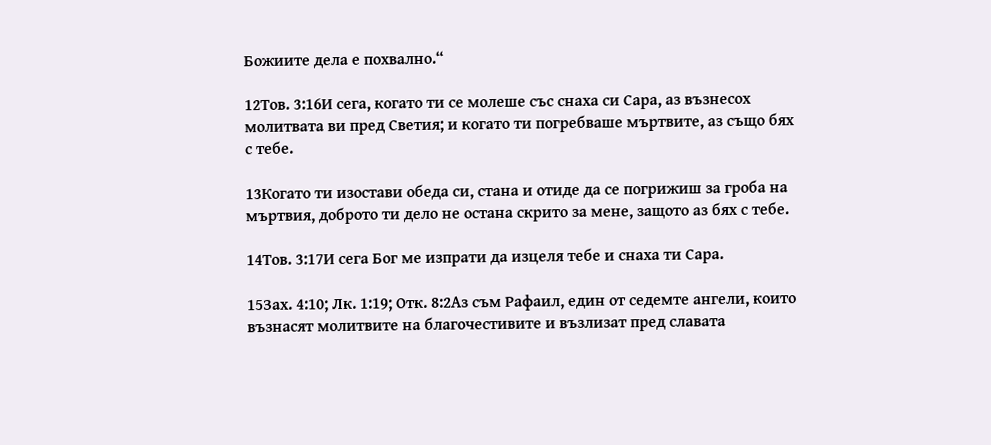Божиите дела е похвално.“

12Тов. 3:16И сега, когато ти се молеше със снаха си Сара, аз възнесох молитвата ви пред Светия; и когато ти погребваше мъртвите, аз също бях с тебе.

13Когато ти изостави обеда си, стана и отиде да се погрижиш за гроба на мъртвия, доброто ти дело не остана скрито за мене, защото аз бях с тебе.

14Тов. 3:17И сега Бог ме изпрати да изцеля тебе и снаха ти Сара.

15Зах. 4:10; Лк. 1:19; Отк. 8:2Аз съм Рафаил, един от седемте ангели, които възнасят молитвите на благочестивите и възлизат пред славата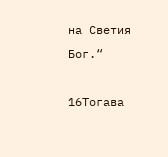на Светия Бог.“

16Тогава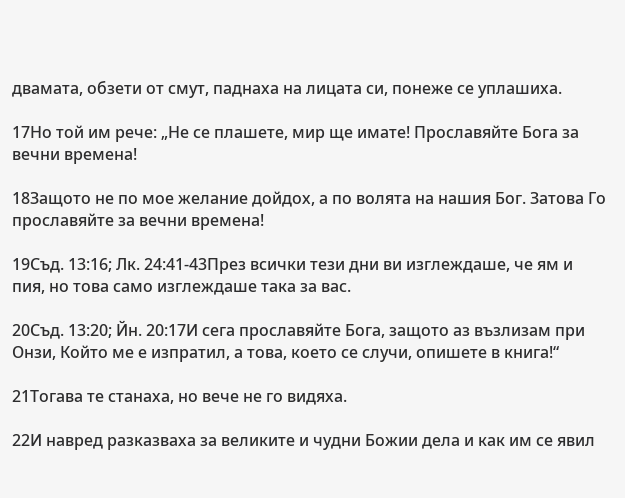двамата, обзети от смут, паднаха на лицата си, понеже се уплашиха.

17Но той им рече: „Не се плашете, мир ще имате! Прославяйте Бога за вечни времена!

18Защото не по мое желание дойдох, а по волята на нашия Бог. Затова Го прославяйте за вечни времена!

19Съд. 13:16; Лк. 24:41-43През всички тези дни ви изглеждаше, че ям и пия, но това само изглеждаше така за вас.

20Съд. 13:20; Йн. 20:17И сега прославяйте Бога, защото аз възлизам при Онзи, Който ме е изпратил, а това, което се случи, опишете в книга!“

21Тогава те станаха, но вече не го видяха.

22И навред разказваха за великите и чудни Божии дела и как им се явил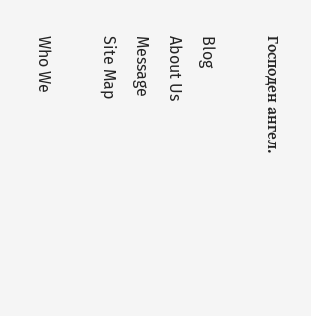Господен ангел.

Blog
About Us
Message
Site Map

Who We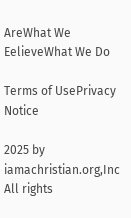AreWhat We EelieveWhat We Do

Terms of UsePrivacy Notice

2025 by iamachristian.org,Inc All rights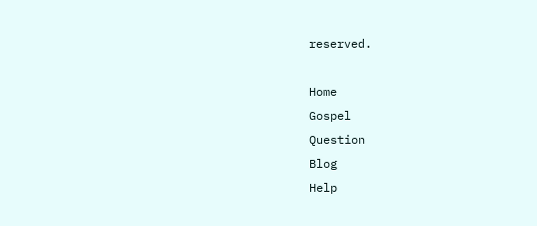reserved.

Home
Gospel
Question
Blog
Help